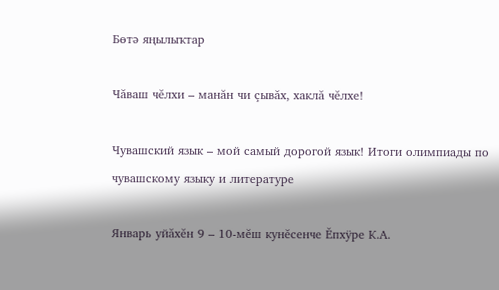Бөтә яңылыҡтар

Чăваш чĕлхи – манăн чи çывăх, хаклă чĕлхе!

Чувашский язык – мой самый дорогой язык! Итоги олимпиады по чувашскому языку и литературе

Январь уйăхĕн 9 – 10-мĕш кунĕсенче Ĕпхÿре К.А.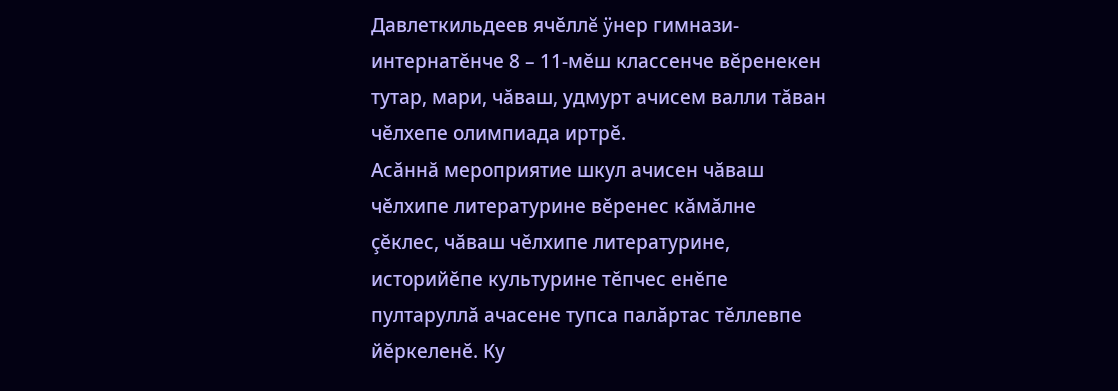Давлеткильдеев ячĕллĕ ÿнер гимнази-интернатĕнче 8 – 11-мĕш классенче вĕренекен тутар, мари, чăваш, удмурт ачисем валли тăван чĕлхепе олимпиада иртрĕ.
Асăннă мероприятие шкул ачисен чăваш чĕлхипе литературине вĕренес кăмăлне çĕклес, чăваш чĕлхипе литературине, историйĕпе культурине тĕпчес енĕпе пултаруллă ачасене тупса палăртас тĕллевпе йĕркеленĕ. Ку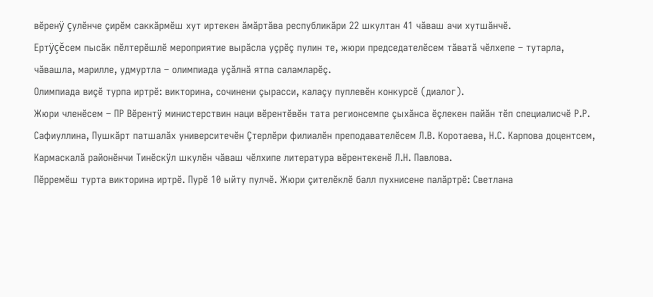вĕренÿ çулĕнче çирĕм саккăрмĕш хут иртекен ăмăртăва республикăри 22 шкултан 41 чăваш ачи хутшăнчĕ.
Ертÿçĕсем пысăк пĕлтерĕшлĕ мероприятие вырăсла уçрĕç пулин те, жюри председателĕсем тăватă чĕлхепе – тутарла, чăвашла, марилле, удмуртла – олимпиада уçăлнă ятпа саламларĕç.
Олимпиада виçĕ турпа иртрĕ: викторина, сочинени çырасси, калаçу пуплевĕн конкурсĕ (диалог).
Жюри членĕсем – ПР Вĕрентÿ министерствин наци вĕрентĕвĕн тата регионсемпе çыхăнса ĕçлекен пайăн тĕп специалисчĕ Р.Р. Сафиуллина, Пушкăрт патшалăх университечĕн Çтерлĕри филиалĕн преподавателĕсем Л.В. Коротаева, Н.С. Карпова доцентсем, Кармаскалă районĕнчи Тинĕскÿл шкулĕн чăваш чĕлхипе литература вĕрентекенĕ Л.Н. Павлова.
Пĕрремĕш турта викторина иртрĕ. Пурĕ 10 ыйту пулчĕ. Жюри çителĕклĕ балл пухнисене палăртрĕ: Светлана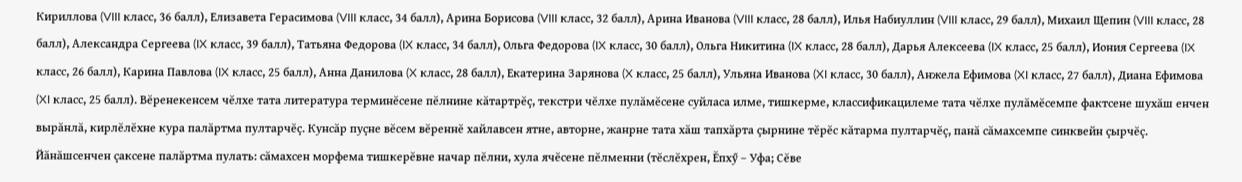Кириллова (VIII класс, 36 балл), Елизавета Герасимова (VIII класс, 34 балл), Арина Борисова (VIII класс, 32 балл), Арина Иванова (VIII класс, 28 балл), Илья Набиуллин (VIII класс, 29 балл), Михаил Щепин (VIII класс, 28 балл), Александра Сергеева (IX класс, 39 балл), Татьяна Федорова (IX класс, 34 балл), Ольга Федорова (IX класс, 30 балл), Ольга Никитина (IX класс, 28 балл), Дарья Алексеева (IX класс, 25 балл), Иония Сергеева (IX класс, 26 балл), Карина Павлова (IX класс, 25 балл), Анна Данилова (X класс, 28 балл), Екатерина Зарянова (X класс, 25 балл), Ульяна Иванова (XI класс, 30 балл), Анжела Ефимова (XI класс, 27 балл), Диана Ефимова (XI класс, 25 балл). Вĕренекенсем чĕлхе тата литература терминĕсене пĕлнине кăтартрĕç, текстри чĕлхе пулăмĕсене суйласа илме, тишкерме, классификацилеме тата чĕлхе пулăмĕсемпе фактсене шухăш енчен вырăнлă, кирлĕлĕхне кура палăртма пултарчĕç. Кунсăр пуçне вĕсем вĕреннĕ хайлавсен ятне, авторне, жанрне тата хăш тапхăрта çырнине тĕрĕс кăтарма пултарчĕç, панă сăмахсемпе синквейн çырчĕç. Йăнăшсенчен çаксене палăртма пулать: сăмахсен морфема тишкерĕвне начар пĕлни, хула ячĕсене пĕлменни (тĕслĕхрен, Ĕпхӳ – Уфа; Сĕве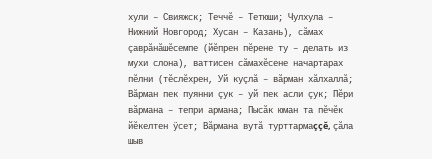хули – Свияжск; Теччĕ – Тетюши; Чулхула – Нижний Новгород; Хусан – Казань), сăмах çаврăнăшĕсемпе (йĕпрен пĕрене ту – делать из мухи слона), ваттисен сăмахĕсене начартарах пĕлни (тĕслĕхрен, Уй куçлă – вăрман хăлхаллă; Вăрман пек пуянни çук – уй пек асли çук; Пĕри вăрмана – тепри армана; Пысăк юман та пĕчĕк йĕкелтен ÿсет; Вăрмана вутă турттармаççĕ, çăла шыв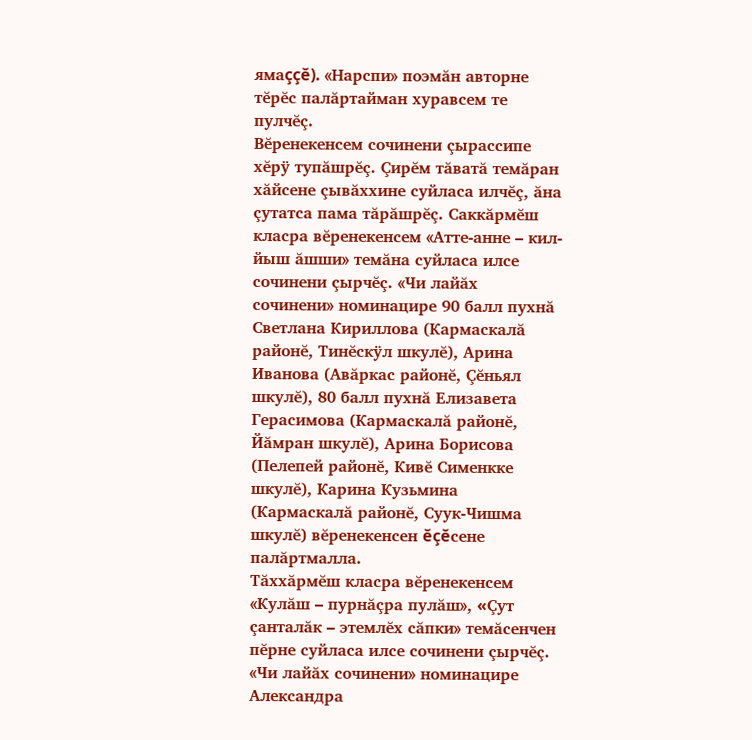ямаççĕ). «Нарспи» поэмăн авторне тĕрĕс палăртайман хуравсем те пулчĕç.
Вĕренекенсем сочинени çырассипе хĕрÿ тупăшрĕç. Çирĕм тăватă темăран хăйсене çывăххине суйласа илчĕç, ăна çутатса пама тăрăшрĕç. Саккăрмĕш класра вĕренекенсем «Атте-анне – кил-йыш ăшши» темăна суйласа илсе сочинени çырчĕç. «Чи лайăх сочинени» номинацире 90 балл пухнă Светлана Кириллова (Кармаскалă районĕ, Тинĕскÿл шкулĕ), Арина Иванова (Авăркас районĕ, Çĕньял шкулĕ), 80 балл пухнă Елизавета Герасимова (Кармаскалă районĕ, Йăмран шкулĕ), Арина Борисова (Пелепей районĕ, Кивĕ Сименкке шкулĕ), Карина Кузьмина (Кармаскалă районĕ, Суук-Чишма шкулĕ) вĕренекенсен ĕçĕсене палăртмалла.
Тăххăрмĕш класра вĕренекенсем «Кулăш – пурнăçра пулăш», «Çут çанталăк – этемлĕх сăпки» темăсенчен пĕрне суйласа илсе сочинени çырчĕç. «Чи лайăх сочинени» номинацире Александра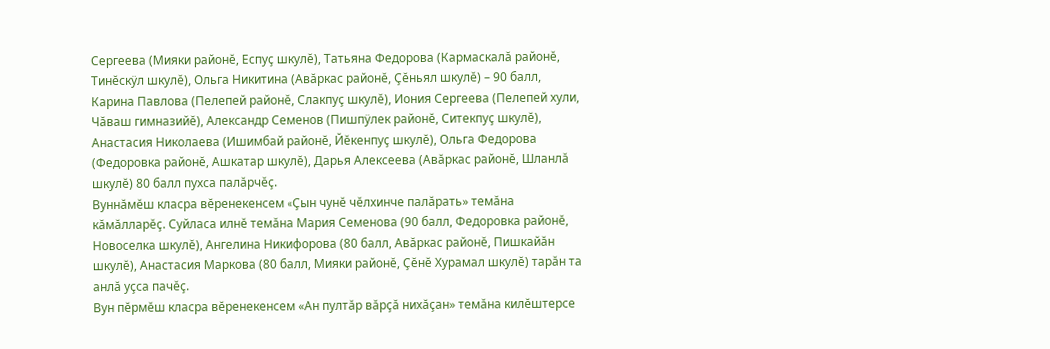Сергеева (Мияки районĕ, Еспуç шкулĕ), Татьяна Федорова (Кармаскалă районĕ, Тинĕскÿл шкулĕ), Ольга Никитина (Авăркас районĕ, Çĕньял шкулĕ) – 90 балл, Карина Павлова (Пелепей районĕ, Слакпуç шкулĕ), Иония Сергеева (Пелепей хули, Чăваш гимназийĕ), Александр Семенов (Пишпÿлек районĕ, Ситекпуç шкулĕ), Анастасия Николаева (Ишимбай районĕ, Йĕкенпуç шкулĕ), Ольга Федорова (Федоровка районĕ, Ашкатар шкулĕ), Дарья Алексеева (Авăркас районĕ, Шланлă шкулĕ) 80 балл пухса палăрчĕç.
Вуннăмĕш класра вĕренекенсем «Çын чунĕ чĕлхинче палăрать» темăна кăмăлларĕç. Суйласа илнĕ темăна Мария Семенова (90 балл, Федоровка районĕ, Новоселка шкулĕ), Ангелина Никифорова (80 балл, Авăркас районĕ, Пишкайăн шкулĕ), Анастасия Маркова (80 балл, Мияки районĕ, Çĕнĕ Хурамал шкулĕ) тарăн та анлă уçса пачĕç.
Вун пĕрмĕш класра вĕренекенсем «Ан пултăр вăрçă нихăçан» темăна килĕштерсе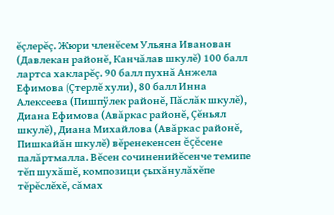ĕçлерĕç. Жюри членĕсем Ульяна Иванован (Давлекан районĕ, Канчăлав шкулĕ) 100 балл лартса хакларĕç. 90 балл пухнă Анжела Ефимова (Çтерлĕ хули), 80 балл Инна Алексеева (Пишпÿлек районĕ, Пăслăк шкулĕ), Диана Ефимова (Авăркас районĕ, Çĕньял шкулĕ), Диана Михайлова (Авăркас районĕ, Пишкайăн шкулĕ) вĕренекенсен ĕçĕсене палăртмалла. Вĕсен сочиненийĕсенче темипе тĕп шухăшĕ, композици çыхăнулăхĕпе тĕрĕслĕхĕ, сăмах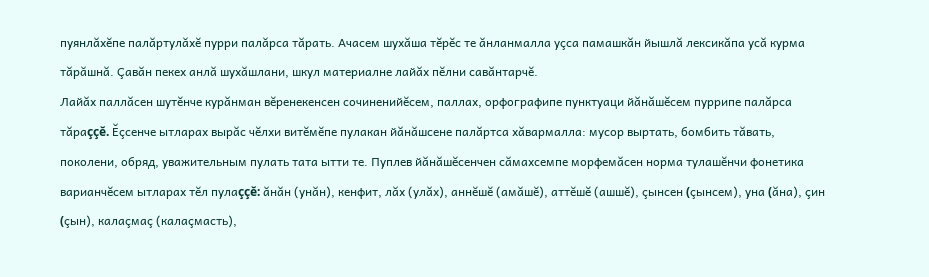пуянлăхĕпе палăртулăхĕ пурри палăрса тăрать. Ачасем шухăша тĕрĕс те ăнланмалла уçса памашкăн йышлă лексикăпа усă курма тăрăшнă. Çавăн пекех анлă шухăшлани, шкул материалне лайăх пĕлни савăнтарчĕ.
Лайăх паллăсен шутĕнче курăнман вĕренекенсен сочиненийĕсем, паллах, орфографипе пунктуаци йăнăшĕсем пуррипе палăрса тăраççĕ. Ĕçсенче ытларах вырăс чĕлхи витĕмĕпе пулакан йăнăшсене палăртса хăвармалла: мусор выртать, бомбить тăвать, поколени, обряд, уважительным пулать тата ытти те. Пуплев йăнăшĕсенчен сăмахсемпе морфемăсен норма тулашĕнчи фонетика варианчĕсем ытларах тĕл пулаççĕ: ăнăн (унăн), кенфит, лăх (улăх), аннĕшĕ (амăшĕ), аттĕшĕ (ашшĕ), çынсен (çынсем), уна (ăна), çин (çын), калаçмаç (калаçмасть),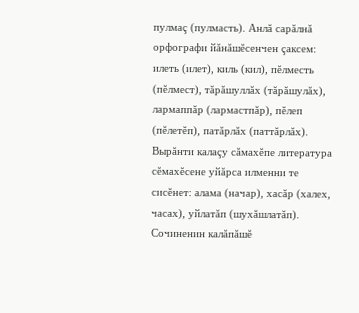пулмаç (пулмасть). Анлă сарăлнă орфографи йăнăшĕсенчен çаксем: илеть (илет), киль (кил), пĕлместь (пĕлмест), тăрăшуллăх (тăрăшулăх), лармаппăр (лармастпăр), пĕлеп (пĕлетĕп), патăрлăх (паттăрлăх). Вырăнти калаçу сăмахĕпе литература сĕмахĕсене уйăрса илменни те сисĕнет: алама (начар), хасăр (халех, часах), уйлатăп (шухăшлатăп). Сочиненин калăпăшĕ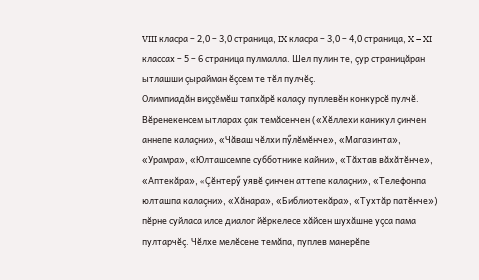VIII класра – 2,0 – 3,0 страница, IX класра – 3,0 – 4,0 страница, X – XI классах – 5 – 6 страница пулмалла. Шел пулин те, çур страницăран ытлашши çырайман ĕçсем те тĕл пулчĕç.
Олимпиадăн виççĕмĕш тапхăрĕ калаçу пуплевĕн конкурсĕ пулчĕ. Вĕренекенсем ытларах çак темăсенчен («Хĕллехи каникул ҫинчен аннепе калаҫни», «Чăваш чĕлхи пӳлĕмĕнче», «Магазинта», «Урамра», «Юлташсемпе субботнике кайни», «Тăхтав вăхăтĕнче», «Аптекăра», «Çĕнтерӳ уявĕ ҫинчен аттепе калаҫни», «Телефонпа юлташпа калаçни», «Хăнара», «Библиотекăра», «Тухтăр патĕнче») пĕрне суйласа илсе диалог йĕркелесе хăйсен шухăшне уçса пама пултарчĕç. Чĕлхе мелĕсене темăпа, пуплев манерĕпе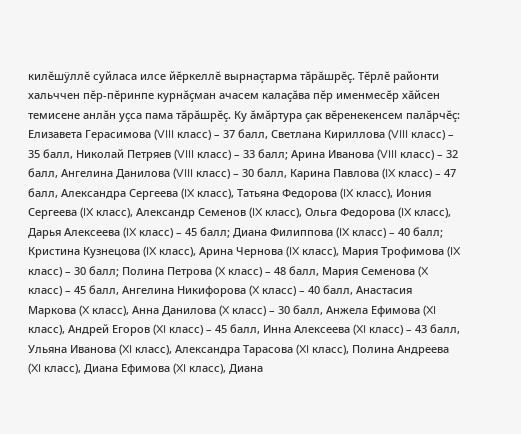килĕшÿллĕ суйласа илсе йĕркеллĕ вырнаçтарма тăрăшрĕç. Тĕрлĕ районти хальччен пĕр-пĕринпе курнăçман ачасем калаçăва пĕр именмесĕр хăйсен темисене анлăн уçса пама тăрăшрĕç. Ку ăмăртура çак вĕренекенсем палăрчĕç: Елизавета Герасимова (VIII класс) – 37 балл, Светлана Кириллова (VIII класс) – 35 балл, Николай Петряев (VIII класс) – 33 балл; Арина Иванова (VIII класс) – 32 балл, Ангелина Данилова (VIII класс) – 30 балл, Карина Павлова (IX класс) – 47 балл, Александра Сергеева (IX класс), Татьяна Федорова (IX класс), Иония Сергеева (IX класс), Александр Семенов (IX класс), Ольга Федорова (IX класс), Дарья Алексеева (IX класс) – 45 балл; Диана Филиппова (IX класс) – 40 балл; Кристина Кузнецова (IX класс), Арина Чернова (IX класс), Мария Трофимова (IX класс) – 30 балл; Полина Петрова (X класс) – 48 балл, Мария Семенова (X класс) – 45 балл, Ангелина Никифорова (X класс) – 40 балл, Анастасия Маркова (X класс), Анна Данилова (X класс) – 30 балл, Анжела Ефимова (XI класс), Андрей Егоров (XI класс) – 45 балл, Инна Алексеева (XI класс) – 43 балл, Ульяна Иванова (XI класс), Александра Тарасова (XI класс), Полина Андреева (XI класс), Диана Ефимова (XI класс), Диана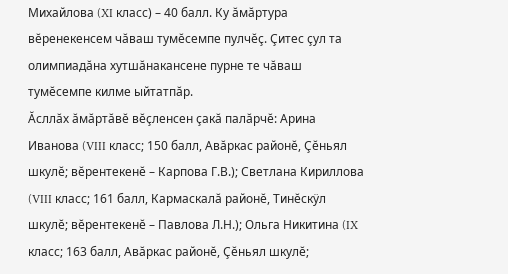Михайлова (XI класс) – 40 балл. Ку ăмăртура вĕренекенсем чăваш тумĕсемпе пулчĕç. Çитес çул та олимпиадăна хутшăнакансене пурне те чăваш тумĕсемпе килме ыйтатпăр.
Ăсллăх ăмăртăвĕ вĕçленсен çакă палăрчĕ: Арина Иванова (VIII класс; 150 балл, Авăркас районĕ, Çĕньял шкулĕ; вĕрентекенĕ – Карпова Г.В.); Светлана Кириллова (VIII класс; 161 балл, Кармаскалă районĕ, Тинĕскÿл шкулĕ; вĕрентекенĕ – Павлова Л.Н.); Ольга Никитина (IX класс; 163 балл, Авăркас районĕ, Çĕньял шкулĕ;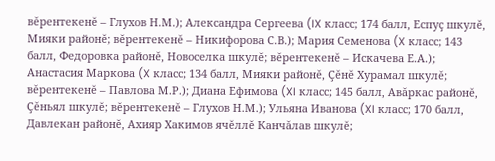вĕрентекенĕ – Глухов Н.М.); Александра Сергеева (IX класс; 174 балл, Еспуç шкулĕ, Мияки районĕ; вĕрентекенĕ – Никифорова С.В.); Мария Семенова (X класс; 143 балл, Федоровка районĕ, Новоселка шкулĕ; вĕрентекенĕ – Искачева Е.А.); Анастасия Маркова (X класс; 134 балл, Мияки районĕ, Çĕнĕ Хурамал шкулĕ; вĕрентекенĕ – Павлова М.Р.); Диана Ефимова (XI класс; 145 балл, Авăркас районĕ, Çĕньял шкулĕ; вĕрентекенĕ – Глухов Н.М.); Ульяна Иванова (XI класс; 170 балл, Давлекан районĕ, Ахияр Хакимов ячĕллĕ Канчăлав шкулĕ;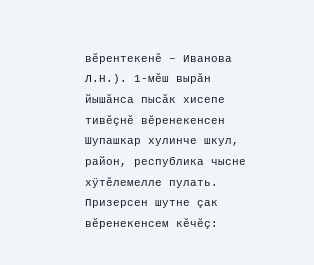вĕрентекенĕ – Иванова Л.Н.). 1-мĕш вырăн йышăнса пысăк хисепе тивĕçнĕ вĕренекенсен Шупашкар хулинче шкул, район, республика чысне хÿтĕлемелле пулать.
Призерсен шутне çак вĕренекенсем кĕчĕç: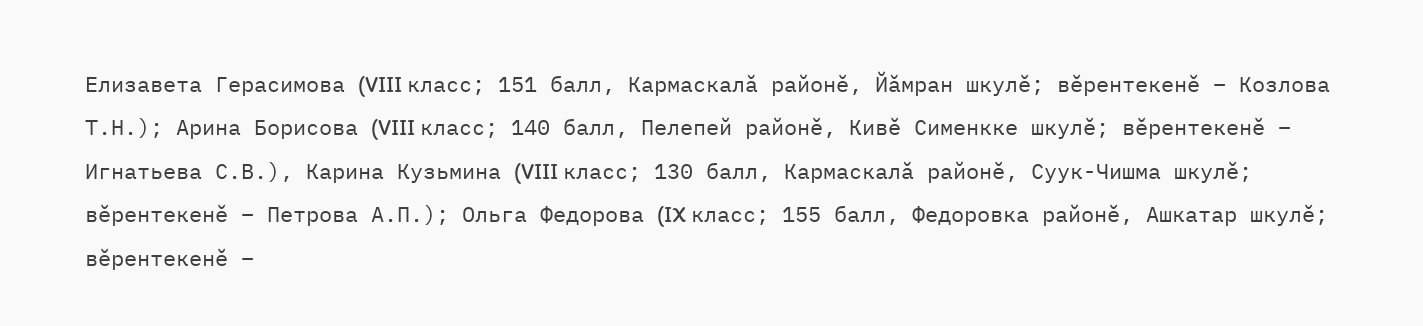Елизавета Герасимова (VIII класс; 151 балл, Кармаскалă районĕ, Йăмран шкулĕ; вĕрентекенĕ – Козлова Т.Н.); Арина Борисова (VIII класс; 140 балл, Пелепей районĕ, Кивĕ Сименкке шкулĕ; вĕрентекенĕ – Игнатьева С.В.), Карина Кузьмина (VIII класс; 130 балл, Кармаскалă районĕ, Суук-Чишма шкулĕ; вĕрентекенĕ – Петрова А.П.); Ольга Федорова (IX класс; 155 балл, Федоровка районĕ, Ашкатар шкулĕ; вĕрентекенĕ –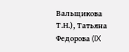Вальщикова Т.Н.), Татьяна Федорова (IX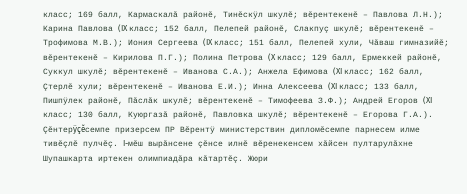класс; 169 балл, Кармаскалă районĕ, Тинĕскÿл шкулĕ; вĕрентекенĕ – Павлова Л.Н.); Карина Павлова (IX класс; 152 балл, Пелепей районĕ, Слакпуç шкулĕ; вĕрентекенĕ – Трофимова М.В.); Иония Сергеева (IX класс; 151 балл, Пелепей хули, Чăваш гимназийĕ; вĕрентекенĕ – Кирилова П.Г.); Полина Петрова (X класс; 129 балл, Ермеккей районĕ, Суккул шкулĕ; вĕрентекенĕ – Иванова С.А.); Анжела Ефимова (XI класс; 162 балл, Çтерлĕ хули; вĕрентекенĕ – Иванова Е.И.); Инна Алексеева (XI класс; 133 балл, Пишпÿлек районĕ, Пăслăк шкулĕ; вĕрентекенĕ – Тимофеева З.Ф.); Андрей Егоров (XI класс; 130 балл, Куюргазă районĕ, Павловка шкулĕ; вĕрентекенĕ – Егорова Г.А.).
Çĕнтерÿçĕсемпе призерсем ПР Вĕрентÿ министерствин дипломĕсемпе парнесем илме тивĕçлĕ пулчĕç. I-мĕш вырăнсене çĕнсе илнĕ вĕренекенсем хăйсен пултарулăхне Шупашкарта иртекен олимпиадăра кăтартĕç. Жюри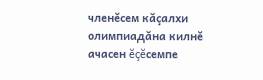членĕсем кăçалхи олимпиадăна килнĕ ачасен ĕçĕсемпе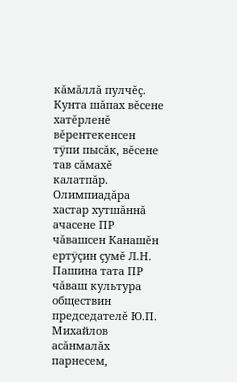кăмăллă пулчĕç. Кунта шăпах вĕсене хатĕрленĕ вĕрентекенсен тÿпи пысăк, вĕсене тав сăмахĕ калатпăр.
Олимпиадăра хастар хутшăннă ачасене ПР чăвашсен Канашĕн ертÿçин çумĕ Л.Н. Пашина тата ПР чăваш культура обществин председателĕ Ю.П. Михайлов асăнмалăх парнесем,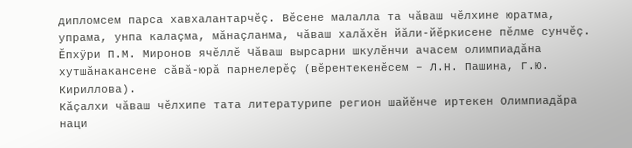дипломсем парса хавхалантарчĕç. Вĕсене малалла та чăваш чĕлхине юратма, упрама, унпа калаçма, мăнаçланма, чăваш халăхĕн йăли-йĕркисене пĕлме сунчĕç.
Ĕпхÿри П.М. Миронов ячĕллĕ Чăваш вырсарни шкулĕнчи ачасем олимпиадăна хутшăнакансене сăвă-юрă парнелерĕç (вĕрентекенĕсем – Л.Н. Пашина, Г.Ю. Кириллова).
Кăçалхи чăваш чĕлхипе тата литературипе регион шайĕнче иртекен Олимпиадăра наци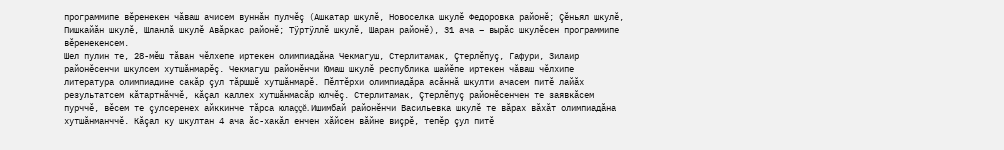программипе вĕренекен чăваш ачисем вуннăн пулчĕç (Ашкатар шкулĕ, Новоселка шкулĕ Федоровка районĕ; Çĕньял шкулĕ, Пишкайăн шкулĕ, Шланлă шкулĕ Авăркас районĕ; Тÿртÿллĕ шкулĕ, Шаран районĕ), 31 ача – вырăс шкулĕсен программипе вĕренекенсем.
Шел пулин те, 28-мĕш тăван чĕлхепе иртекен олимпиадăна Чекмагуш, Стерлитамак, Çтерлĕпуç, Гафури, Зилаир районĕсенчи шкулсем хутшăнмарĕç. Чекмагуш районĕнчи Юмаш шкулĕ республика шайĕпе иртекен чăваш чĕлхипе литература олимпиадине сакăр çул тăршшĕ хутшăнмарĕ. Пĕлтĕрхи олимпиадăра асăннă шкулти ачасем питĕ лайăх результатсем кăтартнăччĕ, кăçал каллех хутшăнмасăр юлчĕç. Стерлитамак, Çтерлĕпуç районĕсенчен те заявкăсем пурччĕ, вĕсем те çулсеренех айккинче тăрса юлаççĕ. Ишимбай районĕнчи Васильевка шкулĕ те вăрах вăхăт олимпиадăна хутшăнманччĕ. Кăçал ку шкултан 4 ача ăс-хакăл енчен хăйсен вăйне виçрĕ, тепĕр çул питĕ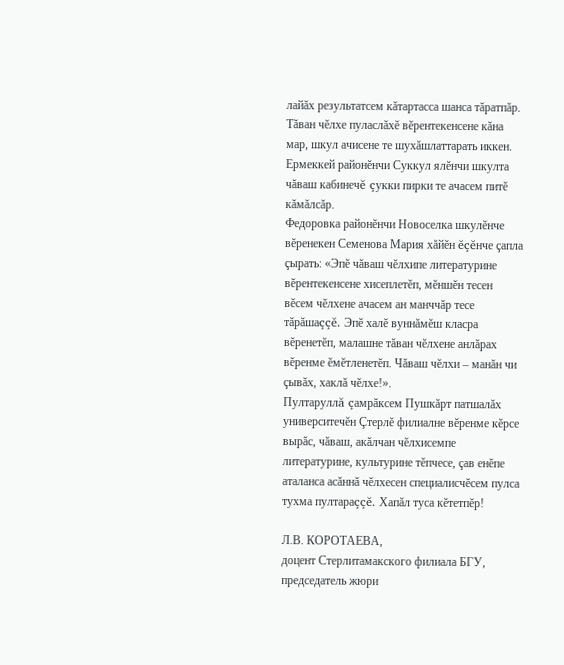лайăх результатсем кăтартасса шанса тăратпăр. Тăван чĕлхе пуласлăхĕ вĕрентекенсене кăна мар, шкул ачисене те шухăшлаттарать иккен. Ермеккей районĕнчи Суккул ялĕнчи шкулта чăваш кабинечĕ çукки пирки те ачасем питĕ кăмăлсăр.
Федоровка районĕнчи Новоселка шкулĕнче вĕренекен Семенова Мария хăйĕн ĕçĕнче çапла çырать: «Эпĕ чăваш чĕлхипе литературине вĕрентекенсене хисеплетĕп, мĕншĕн тесен вĕсем чĕлхене ачасем ан манччăр тесе тăрăшаççĕ. Эпĕ халĕ вуннăмĕш класра вĕренетĕп, малашне тăван чĕлхене анлăрах вĕренме ĕмĕтленетĕп. Чăваш чĕлхи – манăн чи çывăх, хаклă чĕлхе!».
Пултаруллă çамрăксем Пушкăрт патшалăх университечĕн Çтерлĕ филиалне вĕренме кĕрсе вырăс, чăваш, акăлчан чĕлхисемпе литературине, культурине тĕпчесе, çав енĕпе аталанса асăннă чĕлхесен специалисчĕсем пулса тухма пултараççĕ. Хапăл туса кĕтетпĕр!

Л.В. КОРОТАЕВА,
доцент Стерлитамакского филиала БГУ, председатель жюри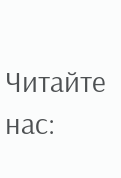Читайте нас: